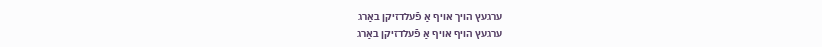ערגעץ הויך אויף אַ פֿעלדזיקן באַרג
ערגעץ הויף אויף אַ פֿעלדזיקן באַרג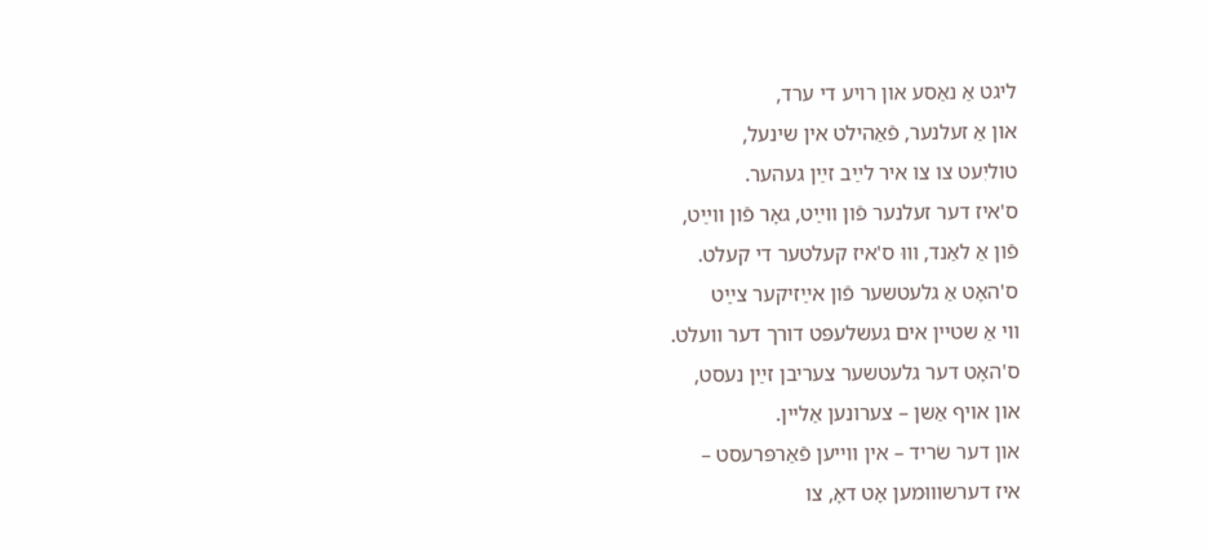ליגט אַ נאַסע און רויע די ערד,
און אַ זעלנער, פֿאַהילט אין שינעל,
טוליִעט צו צו איר לײַב זײַן געהער.
ס'איז דער זעלנער פֿון ווײַט, גאָר פֿון ווײַט,
פֿון אַ לאַנד, וווּ ס'איז קעלטער די קעלט.
ס'האָט אַ גלעטשער פֿון אײַזיקער צײַט
ווי אַ שטיין אים געשלעפּט דורך דער וועלט.
ס'האָט דער גלעטשער צעריבן זײַן נעסט,
און אויף אַשן – צערונען אַליין.
און דער שׂריד – אין ווייען פֿאַרפּרעסט –
איז דערשוווּמען אָט דאָ, צו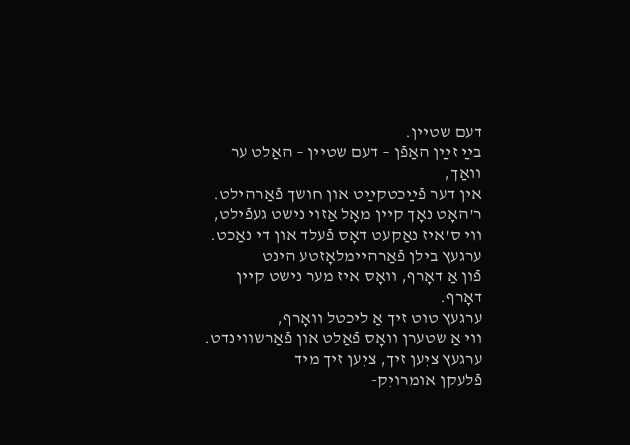דעם שטיין.
בײַ זײַן האַפֿן – דעם שטיין – האַלט ער וואַך,
אין דער פֿײַכטקײַט און חושך פֿאַרהילט.
ר'האָט נאָך קיין מאָל אַזוי נישט געפֿילט,
ווי ס'איז נאַקעט דאָס פֿעלד און די נאַכט.
ערגעץ בילן פֿאַרהיימלאָזטע הינט
פֿון אַ דאָרף, וואָס איז מער נישט קיין דאָרף.
ערגעץ טוט זיך אַ ליכטל וואָרף,
ווי אַ שטערן וואָס פֿאַלט און פֿאַרשווינדט.
ערגעץ ציִען זיך, ציִען זיך מיד
פֿלעקן אומרויִק-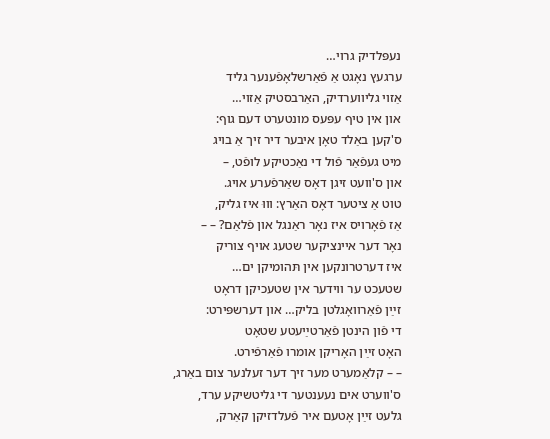נעפּלדיק גרוי…
ערגעץ נאָגט אַ פֿאַרשלאָפֿענער גליד
אַזוי גליווערדיק, האַרבסטיק אַזוי…
און אין טיף עפּעס מונטערט דעם גוף:
ס'קען באַלד טאָן איבער דיר זיך אַ בויג
מיט געפֿאַר פֿול די נאַכטיקע לופֿט, –
און ס'וועט זיגן דאָס שאַרפֿערע אויג.
טוט אַ ציטער דאָס האַרץ: וווּ איז גליק,
אַז פֿאָרויס איז נאָר ראַנגל און פֿלאַם? – –
נאָר דער איינציקער שטעג אויף צוריק
איז דערטרונקען אין תּהומיקן ים…
שטעכט ער ווידער אין שטעכיקן דראָט
זײַן פֿאַרוואָגלטן בליק… און דערשפּירט:
די פֿון הינטן פֿאַרטײַעטע שטאָט
האָט זײַן האָריקן אומרו פֿאַרפֿירט.
– – קלאַמערט מער זיך דער זעלנער צום באַרג,
ס'ווערט אים נעענטער די גליטשיקע ערד,
גלעט זײַן אָטעם איר פֿעלדזיקן קאַרק,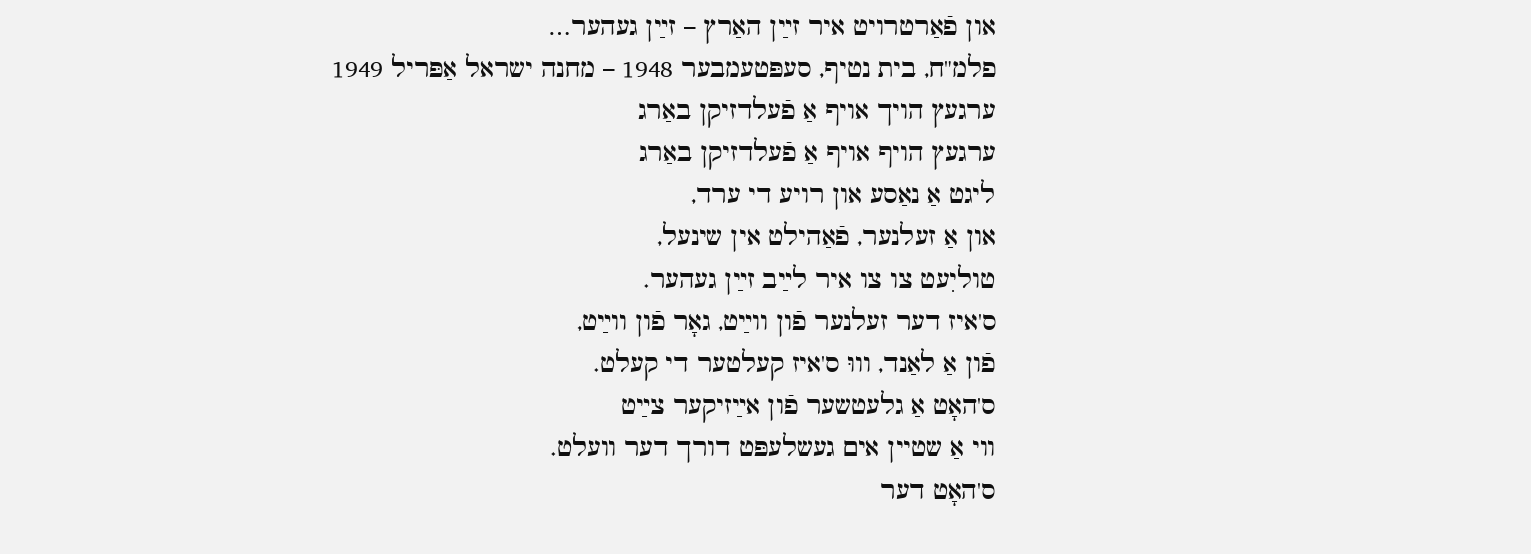און פֿאַרטרויט איר זײַן האַרץ – זײַן געהער…
פלמ"ח, בית נטיף, סעפּטעמבער 1948 – מחנה ישראל אַפּריל 1949
ערגעץ הויך אויף אַ פֿעלדזיקן באַרג
ערגעץ הויף אויף אַ פֿעלדזיקן באַרג
ליגט אַ נאַסע און רויע די ערד,
און אַ זעלנער, פֿאַהילט אין שינעל,
טוליִעט צו צו איר לײַב זײַן געהער.
ס'איז דער זעלנער פֿון ווײַט, גאָר פֿון ווײַט,
פֿון אַ לאַנד, וווּ ס'איז קעלטער די קעלט.
ס'האָט אַ גלעטשער פֿון אײַזיקער צײַט
ווי אַ שטיין אים געשלעפּט דורך דער וועלט.
ס'האָט דער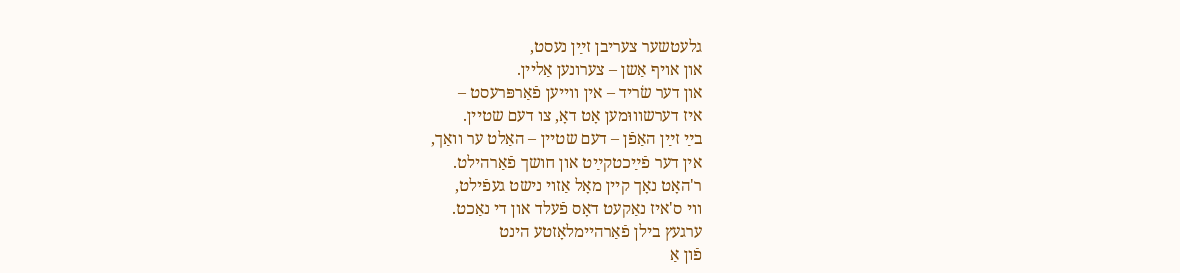גלעטשער צעריבן זײַן נעסט,
און אויף אַשן – צערונען אַליין.
און דער שׂריד – אין ווייען פֿאַרפּרעסט –
איז דערשוווּמען אָט דאָ, צו דעם שטיין.
בײַ זײַן האַפֿן – דעם שטיין – האַלט ער וואַך,
אין דער פֿײַכטקײַט און חושך פֿאַרהילט.
ר'האָט נאָך קיין מאָל אַזוי נישט געפֿילט,
ווי ס'איז נאַקעט דאָס פֿעלד און די נאַכט.
ערגעץ בילן פֿאַרהיימלאָזטע הינט
פֿון אַ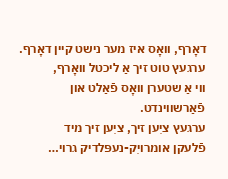דאָרף, וואָס איז מער נישט קיין דאָרף.
ערגעץ טוט זיך אַ ליכטל וואָרף,
ווי אַ שטערן וואָס פֿאַלט און פֿאַרשווינדט.
ערגעץ ציִען זיך, ציִען זיך מיד
פֿלעקן אומרויִק-נעפּלדיק גרוי…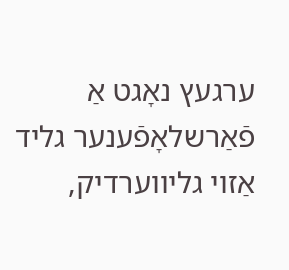ערגעץ נאָגט אַ פֿאַרשלאָפֿענער גליד
אַזוי גליווערדיק,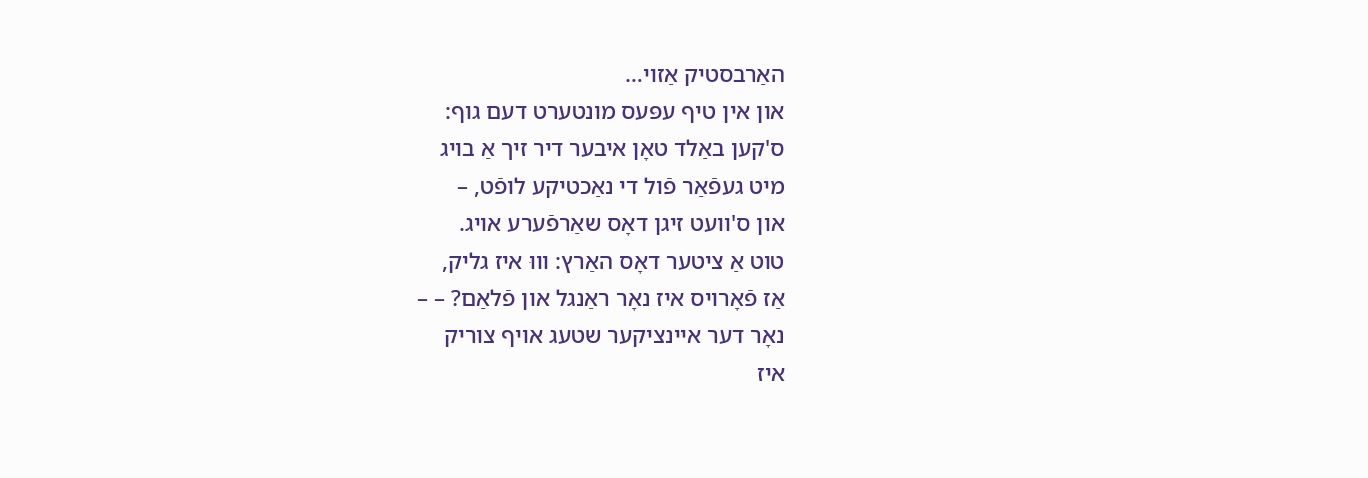האַרבסטיק אַזוי…
און אין טיף עפּעס מונטערט דעם גוף:
ס'קען באַלד טאָן איבער דיר זיך אַ בויג
מיט געפֿאַר פֿול די נאַכטיקע לופֿט, –
און ס'וועט זיגן דאָס שאַרפֿערע אויג.
טוט אַ ציטער דאָס האַרץ: וווּ איז גליק,
אַז פֿאָרויס איז נאָר ראַנגל און פֿלאַם? – –
נאָר דער איינציקער שטעג אויף צוריק
איז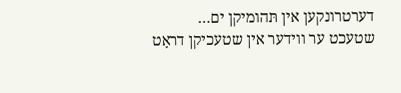דערטרונקען אין תּהומיקן ים…
שטעכט ער ווידער אין שטעכיקן דראָט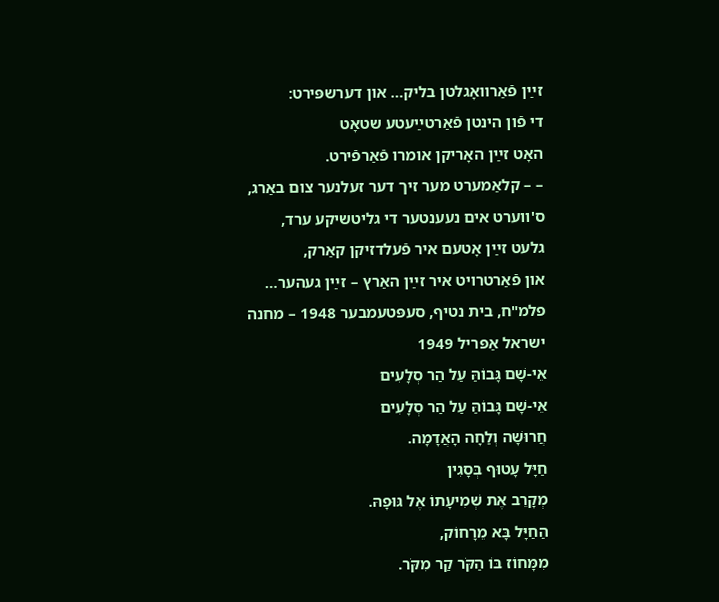זײַן פֿאַרוואָגלטן בליק… און דערשפּירט:
די פֿון הינטן פֿאַרטײַעטע שטאָט
האָט זײַן האָריקן אומרו פֿאַרפֿירט.
– – קלאַמערט מער זיך דער זעלנער צום באַרג,
ס'ווערט אים נעענטער די גליטשיקע ערד,
גלעט זײַן אָטעם איר פֿעלדזיקן קאַרק,
און פֿאַרטרויט איר זײַן האַרץ – זײַן געהער…
פלמ"ח, בית נטיף, סעפּטעמבער 1948 – מחנה ישראל אַפּריל 1949
אֵי-שָׁם גָּבוֹהַּ עַל הַר סְלָעִים
אֵי-שָׁם גָּבוֹהַּ עַל הַר סְלָעִים
חֲרוּשָׁה וְלַחָה הָאֲדָמָה.
חַיָּל עָטוּף בְּסָגִין
מְקָרֵב אֶת שְׁמִיעָתוֹ אֶל גּוּפָהּ.
הַחַיָּל בָּא מֵרָחוֹק,
מִמָּחוֹז בּוֹ הַקֹּר קַר מִקֹּר.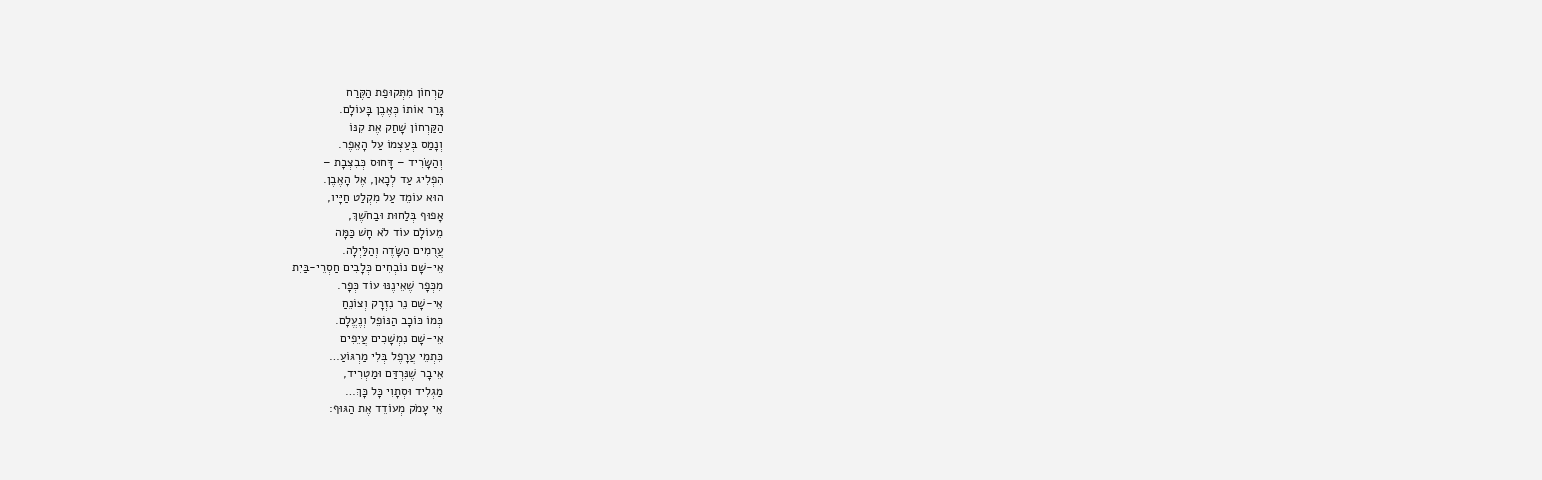קַרְחוֹן מִתְּקוּפַת הַקֶּרַח
גָּרַר אוֹתוֹ כְּאֶבֶן בָּעוֹלָם.
הַקַּרְחוֹן שָׁחַק אֶת קִנּוֹ
וְנָמַס בְּעַצְמוֹ עַל הָאֵפֶר.
וְהַשָּׂרִיד – דָּחוּס כְּבִצְבָת –
הִפְלִיג עַד לְכָאן, אֶל הָאֶבֶן.
הוּא עוֹמֵד עַל מִקְלַט חַיָּיו,
אָפוּף בְּלַחוּת וּבַחֹשֶׁךְ,
מֵעוֹלָם עוֹד לֹא חָשׁ כַּמָּה
עֲרֻמִים הַשָּׂדֶה וְהַלַּיְלָה.
אֵי-שָׁם נוֹבְחִים כְּלָבִים חַסְרֵי-בַּיִת
מִכְּפָר שֶׁאֵינֶנּוּ עוֹד כְּפָר.
אֵי-שָׁם נֵר נִזְרָק וְצוֹנֵחַ
כְּמוֹ כּוֹכָב הַנּוֹפֵל וְנֶעֱלָם.
אֵי-שָׁם נִמְשָׁכִים עֲיֵפִים
כִּתְמֵי עֲרָפֶל בְּלִי מַרְגּוֹעַ…
אֵיבָר שֶׁנִּרְדַּם וּמַטְרִיד,
מַגְלִיד וּסְתָוִי כָּל כָּךְ…
אֵי עׇמֹק מְעוֹדֵד אֶת הַגּוּף: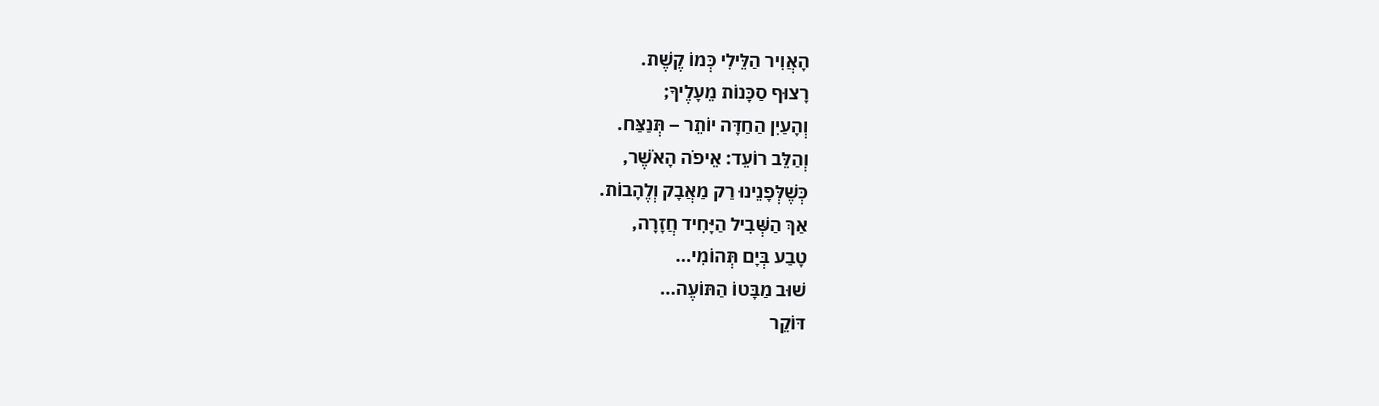הָאֲוִיר הַלֵּילִי כְּמוֹ קֶשֶׁת.
רָצוּף סַכָּנוֹת מֵעָלֶיךָ;
וְהָעַיִן הַחַדָּה יוֹתֵר – תְּנַצַּח.
וְהַלֵּב רוֹעֵד: אֵיפֹה הָאֹשֶׁר,
כְּשֶׁלְּפָנֵינוּ רַק מַאֲבָק וְלֶהָבוֹת.
אַךְ הַשְּׁבִיל הַיָּחִיד חֲזָרָה,
טָבַע בְּיָם תְּהוֹמִי…
שׁוּב מַבָּטוֹ הַתּוֹעֶה…
דּוֹקֵר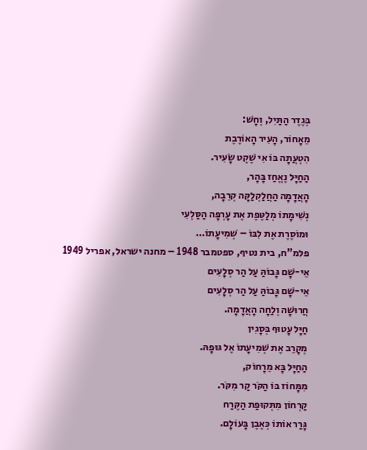בְּגֶדֶר הַתַּיִל, וְחָשׁ:
מֵאָחוֹר, הָעִיר הָאוֹרֶבֶת
הִטְעֲתָה בּוֹ אִי שֶׁקֶט שָׂעִיר.
הַחַיָּל נֶאֱחַז בָּהָר,
הָאֲדָמָה הַחֲלַקְלַקָּה קְרֵבָה,
נְשִׁימָתוֹ מְלַטֶּפֶת אֶת עָרְפָּה הַסַּלְעִי
וּמוֹסֶרֶת אֶת לִבּוֹ – שְׁמִיעָתוֹ…
פלמ"ח, בית נטיף, ספטמבר 1948 – מחנה ישראל, אפריל 1949
אֵי-שָׁם גָּבוֹהַּ עַל הַר סְלָעִים
אֵי-שָׁם גָּבוֹהַּ עַל הַר סְלָעִים
חֲרוּשָׁה וְלַחָה הָאֲדָמָה.
חַיָּל עָטוּף בְּסָגִין
מְקָרֵב אֶת שְׁמִיעָתוֹ אֶל גּוּפָהּ.
הַחַיָּל בָּא מֵרָחוֹק,
מִמָּחוֹז בּוֹ הַקֹּר קַר מִקֹּר.
קַרְחוֹן מִתְּקוּפַת הַקֶּרַח
גָּרַר אוֹתוֹ כְּאֶבֶן בָּעוֹלָם.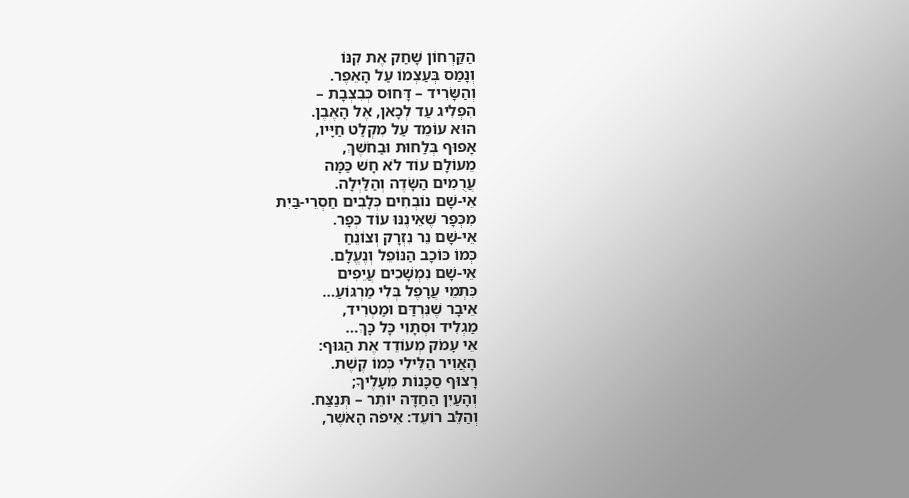הַקַּרְחוֹן שָׁחַק אֶת קִנּוֹ
וְנָמַס בְּעַצְמוֹ עַל הָאֵפֶר.
וְהַשָּׂרִיד – דָּחוּס כְּבִצְבָת –
הִפְלִיג עַד לְכָאן, אֶל הָאֶבֶן.
הוּא עוֹמֵד עַל מִקְלַט חַיָּיו,
אָפוּף בְּלַחוּת וּבַחֹשֶׁךְ,
מֵעוֹלָם עוֹד לֹא חָשׁ כַּמָּה
עֲרֻמִים הַשָּׂדֶה וְהַלַּיְלָה.
אֵי-שָׁם נוֹבְחִים כְּלָבִים חַסְרֵי-בַּיִת
מִכְּפָר שֶׁאֵינֶנּוּ עוֹד כְּפָר.
אֵי-שָׁם נֵר נִזְרָק וְצוֹנֵחַ
כְּמוֹ כּוֹכָב הַנּוֹפֵל וְנֶעֱלָם.
אֵי-שָׁם נִמְשָׁכִים עֲיֵפִים
כִּתְמֵי עֲרָפֶל בְּלִי מַרְגּוֹעַ…
אֵיבָר שֶׁנִּרְדַּם וּמַטְרִיד,
מַגְלִיד וּסְתָוִי כָּל כָּךְ…
אֵי עׇמֹק מְעוֹדֵד אֶת הַגּוּף:
הָאֲוִיר הַלֵּילִי כְּמוֹ קֶשֶׁת.
רָצוּף סַכָּנוֹת מֵעָלֶיךָ;
וְהָעַיִן הַחַדָּה יוֹתֵר – תְּנַצַּח.
וְהַלֵּב רוֹעֵד: אֵיפֹה הָאֹשֶׁר,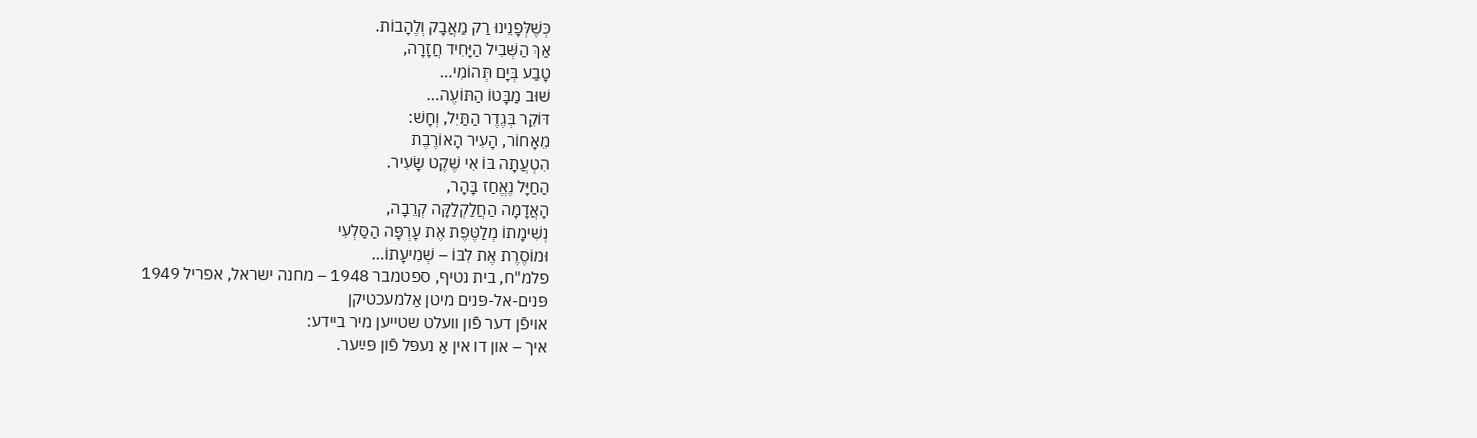כְּשֶׁלְּפָנֵינוּ רַק מַאֲבָק וְלֶהָבוֹת.
אַךְ הַשְּׁבִיל הַיָּחִיד חֲזָרָה,
טָבַע בְּיָם תְּהוֹמִי…
שׁוּב מַבָּטוֹ הַתּוֹעֶה…
דּוֹקֵר בְּגֶדֶר הַתַּיִל, וְחָשׁ:
מֵאָחוֹר, הָעִיר הָאוֹרֶבֶת
הִטְעֲתָה בּוֹ אִי שֶׁקֶט שָׂעִיר.
הַחַיָּל נֶאֱחַז בָּהָר,
הָאֲדָמָה הַחֲלַקְלַקָּה קְרֵבָה,
נְשִׁימָתוֹ מְלַטֶּפֶת אֶת עָרְפָּה הַסַּלְעִי
וּמוֹסֶרֶת אֶת לִבּוֹ – שְׁמִיעָתוֹ…
פלמ"ח, בית נטיף, ספטמבר 1948 – מחנה ישראל, אפריל 1949
פּנים-אל-פּנים מיטן אַלמעכטיקן
אויפֿן דער פֿון וועלט שטייען מיר ביידע:
איך – און דו אין אַ נעפּל פֿון פּײַער.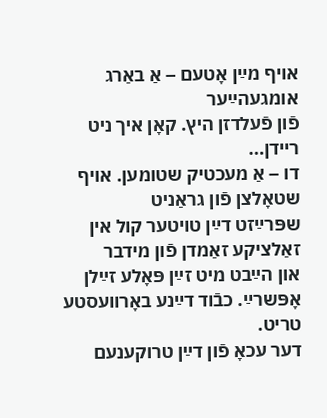אויף מײַן אָטעם – אַ באַרג אומגעהײַער
פֿון פֿעלדזן היץ. קאָן איך ניט ריידן…
דו – אַ מעכטיק שטומען. אויף שטאָלצן פֿון גראַניט
שפּרײַזט דײַן טויטער קול אין זאַלציקע זאַמדן פֿון מידבר
און הײַבט מיט זײַן פּאָלע זײַלן אָפּשרײַ. כבֿוד דײַנע באָרוועסטע טריט.
דער עכאָ פֿון דײַן טרוקענעם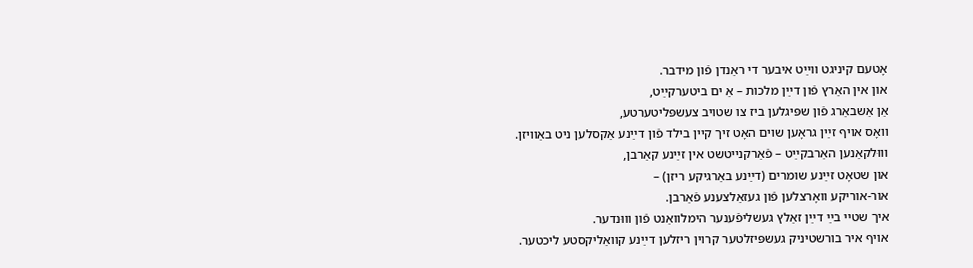אָטעם קיניגט ווײַט איבער די ראַנדן פֿון מידבר.
און אין האַרץ פֿון דײַן מלכות – אַ ים ביטערקײַט,
אַן אַשבאַרג פֿון שפּיגלען ביז צו שטויב צעשפּליטערטע,
וואָס אויף זײַן גראָען שוים האָט זיך קיין בילד פֿון דײַנע אַקסלען ניט באַוויזן.
וווּלקאַנען האַרבקײַט – פֿאַרקנייטשט אין זײַנע קאַרבן,
און שטאָט זײַנע שומרים (דײַנע באַרגיקע ריזן) –
אור-אוריקע וואָרצלען פֿון געזאַלצענע פֿאַרבן.
איך שטיי בײַ דײַן זאַלץ געשליפֿענער הימלוואַנט פֿון וווּנדער.
אויף איר בורשטיניק געשפּיזלטער קרוין ריזלען דײַנע קוואַליקסטע ליכטער.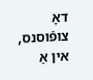דאָ צופֿוסנס, אין אַ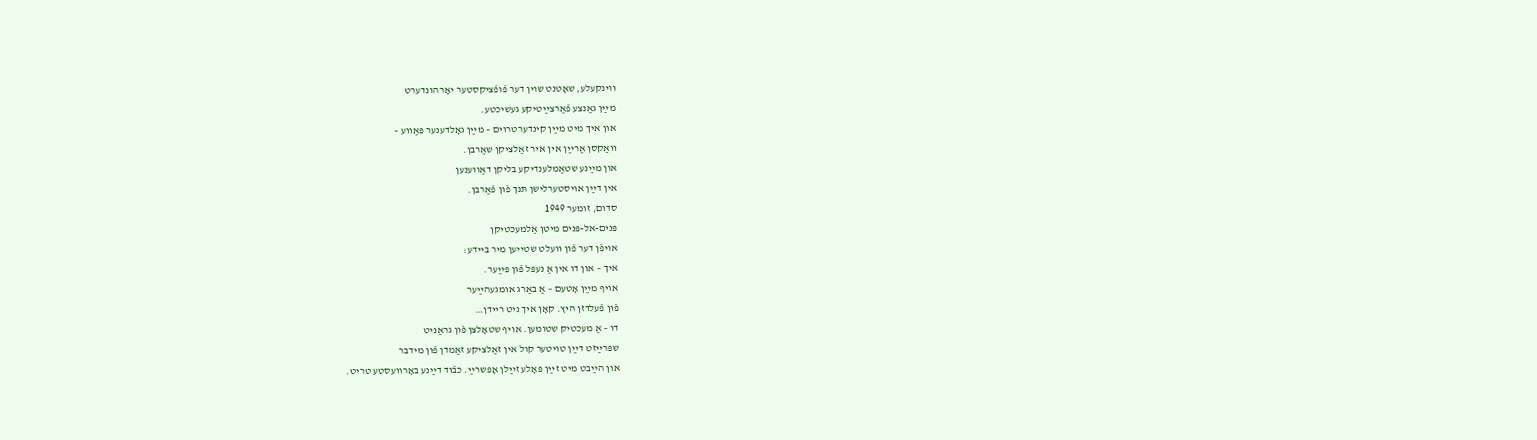ווינקעלע, שאָטנט שוין דער פֿופֿציקסטער יאָרהונדערט
מײַן גאַנצע פֿאַרצײַטיקע געשיכטע.
און איך מיט מײַן קינדערטרוים – מײַן גאָלדענער פּאַווע –
וואַקסן אַרײַן אין איר זאַלציקן שאַרבן.
און מײַנע שטאַמלענדיקע בליקן דאַווענען
אין דײַן אויסטערלישן תּנך פֿון פֿאַרבן.
סדום, זומער 1949
פּנים-אל-פּנים מיטן אַלמעכטיקן
אויפֿן דער פֿון וועלט שטייען מיר ביידע:
איך – און דו אין אַ נעפּל פֿון פּײַער.
אויף מײַן אָטעם – אַ באַרג אומגעהײַער
פֿון פֿעלדזן היץ. קאָן איך ניט ריידן…
דו – אַ מעכטיק שטומען. אויף שטאָלצן פֿון גראַניט
שפּרײַזט דײַן טויטער קול אין זאַלציקע זאַמדן פֿון מידבר
און הײַבט מיט זײַן פּאָלע זײַלן אָפּשרײַ. כבֿוד דײַנע באָרוועסטע טריט.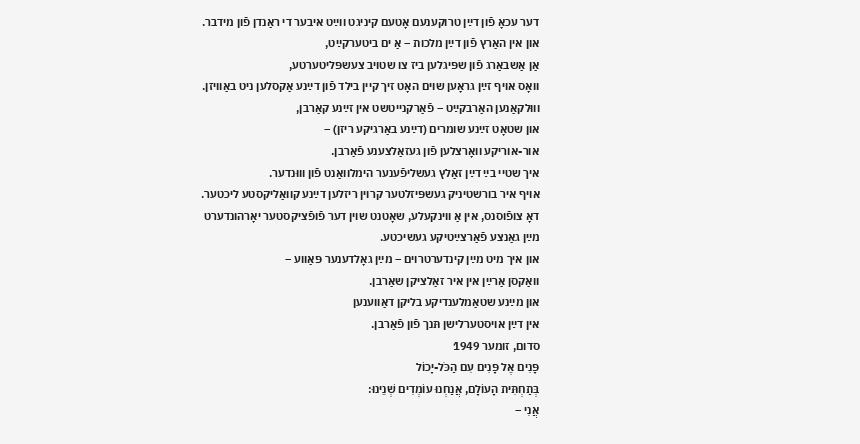דער עכאָ פֿון דײַן טרוקענעם אָטעם קיניגט ווײַט איבער די ראַנדן פֿון מידבר.
און אין האַרץ פֿון דײַן מלכות – אַ ים ביטערקײַט,
אַן אַשבאַרג פֿון שפּיגלען ביז צו שטויב צעשפּליטערטע,
וואָס אויף זײַן גראָען שוים האָט זיך קיין בילד פֿון דײַנע אַקסלען ניט באַוויזן.
וווּלקאַנען האַרבקײַט – פֿאַרקנייטשט אין זײַנע קאַרבן,
און שטאָט זײַנע שומרים (דײַנע באַרגיקע ריזן) –
אור-אוריקע וואָרצלען פֿון געזאַלצענע פֿאַרבן.
איך שטיי בײַ דײַן זאַלץ געשליפֿענער הימלוואַנט פֿון וווּנדער.
אויף איר בורשטיניק געשפּיזלטער קרוין ריזלען דײַנע קוואַליקסטע ליכטער.
דאָ צופֿוסנס, אין אַ ווינקעלע, שאָטנט שוין דער פֿופֿציקסטער יאָרהונדערט
מײַן גאַנצע פֿאַרצײַטיקע געשיכטע.
און איך מיט מײַן קינדערטרוים – מײַן גאָלדענער פּאַווע –
וואַקסן אַרײַן אין איר זאַלציקן שאַרבן.
און מײַנע שטאַמלענדיקע בליקן דאַווענען
אין דײַן אויסטערלישן תּנך פֿון פֿאַרבן.
סדום, זומער 1949
פָּנִים אֶל פָּנִים עִם הַכֹּל-יָכוֹל
בְּתַחְתִּית הָעוֹלָם, אֲנַחְנוּ עוֹמְדִים שְׁנֵינוּ:
אֲנִי –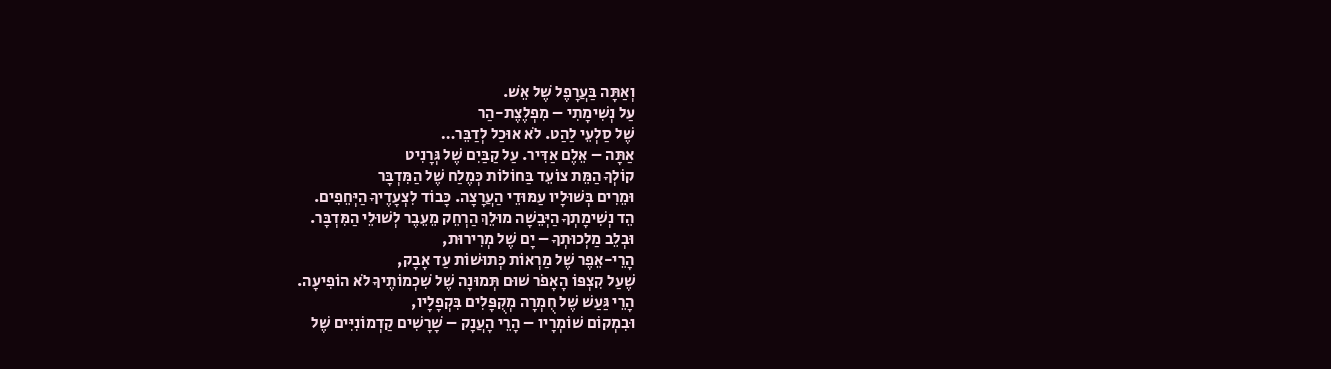וְאַתָּה בַּעֲרָפֶל שֶׁל אֵשׁ.
עַל נְשִׁימָתִי – מִפְלֶצֶת-הַר
שֶׁל סַלְעֵי לַהַט. לֹא אוּכַל לְדַבֵּר…
אַתָּה – אֵלֶם אַדִּיר. עַל קַבַּיִם שֶׁל גְּרָנִיט
קוֹלְךָ הַמֵּת צוֹעֵד בַּחוֹלוֹת כְּמֶלַח שֶׁל הַמִּדְבָּר
וּמֵרִים בְּשׁוּלָיו עַמּוּדֵי הַעֲרָצָה. כָּבוֹד לִצְעָדֶיךָ הַיְּחֵפִים.
הֵד נְשִׁימָתְךָ הַיְּבֵשָׁה מוּלֵךְ הַרְחֵק מֵעֵבֶר לְשׁוּלֵי הַמִּדְבָּר.
וּבְלֵב מַלְכוּתְךָ – יָם שֶׁל מְרִירוּת,
הָרֵי-אֵפֶר שֶׁל מַרְאוֹת כְּתוּשׁוֹת עַד אָבָק,
שֶׁעַל קִצְפּוֹ הָאׇפֹר שׁוּם תְּמוּנָה שֶׁל שִׁכְמוֹתֶיךָ לֹא הוֹפִיעָה.
הָרֵי גַּעַשׁ שֶׁל חֻמְרָה מְקֻפָּלִים בִּקְפָלָיו,
וּבִמְקוֹם שׁוֹמְרָיו – הָרֵי הָעֲנָק – שָׁרָשִׁים קַדְמוֹנִיִּים שֶׁל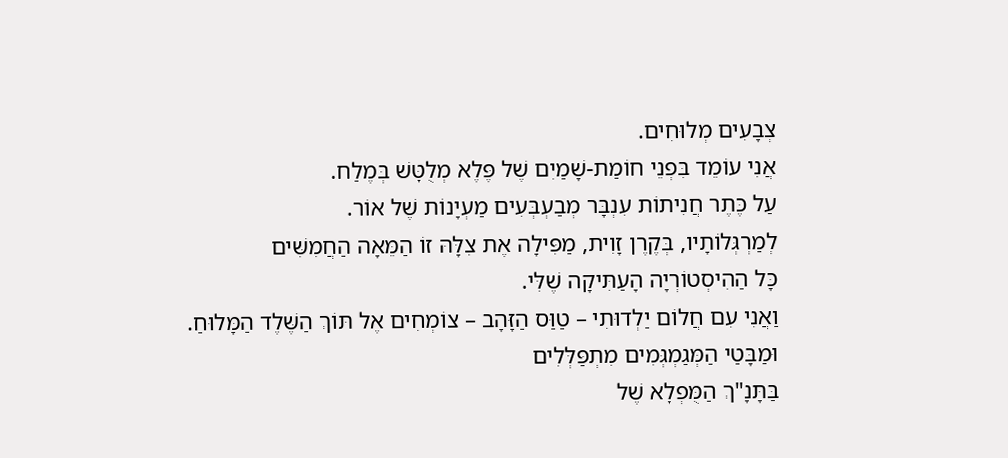צְבָעִים מְלוּחִים.
אֲנִי עוֹמֵד בִּפְנֵי חוֹמַת-שָׁמַיִם שֶׁל פֶּלֶא מְלֻטׇּשׁ בְּמֶלַח.
עַל כֶּתֶר חֲנִיתוֹת עִנְבָּר מְבַעְבְּעִים מַעְיָנוֹת שֶׁל אוֹר.
לְמַרְגְּלוֹתָיו, בְּקֶרֶן זָוִית, מַפִּילָה אֶת צִלָּהּ זוֹ הַמֵּאָה הַחֲמִשִּׁים
כָּל הַהִיסְטוֹרְיָה הָעַתִּיקָה שֶׁלִּי.
וַאֲנִי עִם חֲלוֹם יַלְדוּתִי – טַוַּס הַזָּהָב – צוֹמְחִים אֶל תּוֹךְ הַשֶּׁלֶד הַמָּלוּחַ.
וּמַבָּטַי הַמְּגַמְגְּמִים מִתְפַּלְּלִים
בַּתָּנָ"ךְ הַמֻּפְלׇא שֶׁל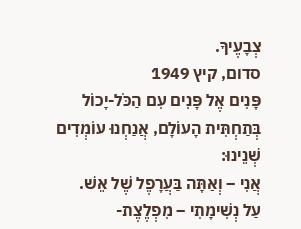צְבָעֶיךָ.
סדום, קיץ 1949
פָּנִים אֶל פָּנִים עִם הַכֹּל-יָכוֹל
בְּתַחְתִּית הָעוֹלָם, אֲנַחְנוּ עוֹמְדִים שְׁנֵינוּ:
אֲנִי – וְאַתָּה בַּעֲרָפֶל שֶׁל אֵשׁ.
עַל נְשִׁימָתִי – מִפְלֶצֶת-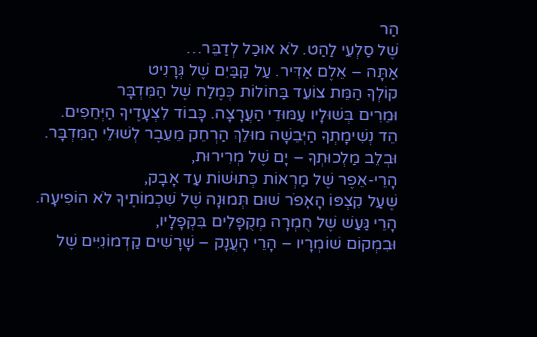הַר
שֶׁל סַלְעֵי לַהַט. לֹא אוּכַל לְדַבֵּר…
אַתָּה – אֵלֶם אַדִּיר. עַל קַבַּיִם שֶׁל גְּרָנִיט
קוֹלְךָ הַמֵּת צוֹעֵד בַּחוֹלוֹת כְּמֶלַח שֶׁל הַמִּדְבָּר
וּמֵרִים בְּשׁוּלָיו עַמּוּדֵי הַעֲרָצָה. כָּבוֹד לִצְעָדֶיךָ הַיְּחֵפִים.
הֵד נְשִׁימָתְךָ הַיְּבֵשָׁה מוּלֵךְ הַרְחֵק מֵעֵבֶר לְשׁוּלֵי הַמִּדְבָּר.
וּבְלֵב מַלְכוּתְךָ – יָם שֶׁל מְרִירוּת,
הָרֵי-אֵפֶר שֶׁל מַרְאוֹת כְּתוּשׁוֹת עַד אָבָק,
שֶׁעַל קִצְפּוֹ הָאׇפֹר שׁוּם תְּמוּנָה שֶׁל שִׁכְמוֹתֶיךָ לֹא הוֹפִיעָה.
הָרֵי גַּעַשׁ שֶׁל חֻמְרָה מְקֻפָּלִים בִּקְפָלָיו,
וּבִמְקוֹם שׁוֹמְרָיו – הָרֵי הָעֲנָק – שָׁרָשִׁים קַדְמוֹנִיִּים שֶׁל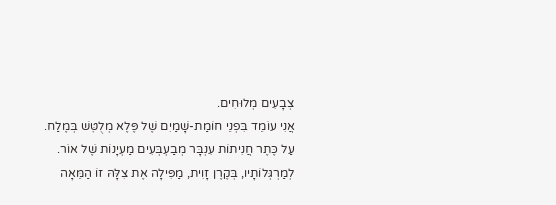צְבָעִים מְלוּחִים.
אֲנִי עוֹמֵד בִּפְנֵי חוֹמַת-שָׁמַיִם שֶׁל פֶּלֶא מְלֻטׇּשׁ בְּמֶלַח.
עַל כֶּתֶר חֲנִיתוֹת עִנְבָּר מְבַעְבְּעִים מַעְיָנוֹת שֶׁל אוֹר.
לְמַרְגְּלוֹתָיו, בְּקֶרֶן זָוִית, מַפִּילָה אֶת צִלָּהּ זוֹ הַמֵּאָה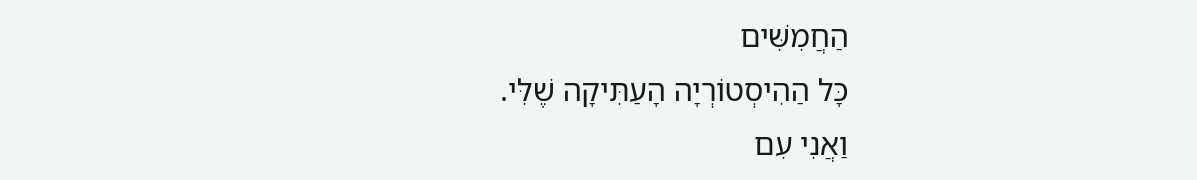הַחֲמִשִּׁים
כָּל הַהִיסְטוֹרְיָה הָעַתִּיקָה שֶׁלִּי.
וַאֲנִי עִם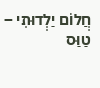חֲלוֹם יַלְדוּתִי – טַוַּס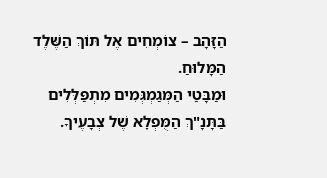הַזָּהָב – צוֹמְחִים אֶל תּוֹךְ הַשֶּׁלֶד הַמָּלוּחַ.
וּמַבָּטַי הַמְּגַמְגְּמִים מִתְפַּלְּלִים
בַּתָּנָ"ךְ הַמֻּפְלׇא שֶׁל צְבָעֶיךָ.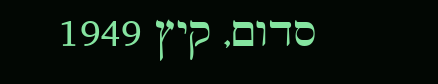סדום, קיץ 1949